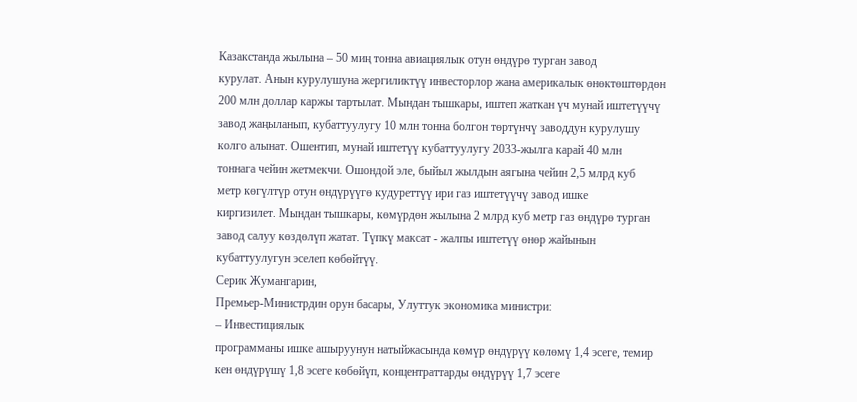Казакстанда жылына – 50 миң тонна авиациялык отун өндүрө турган завод
курулат. Анын курулушуна жергиликтүү инвесторлор жана америкалык өнөктөштөрдөн
200 млн доллар каржы тартылат. Мындан тышкары, иштеп жаткан үч мунай иштетүүчү
завод жаңыланып, кубаттуулугу 10 млн тонна болгон төртүнчү заводдун курулушу
колго алынат. Ошентип, мунай иштетүү кубаттуулугу 2033-жылга карай 40 млн
тоннага чейин жетмекчи. Ошондой эле, быйыл жылдын аягына чейин 2,5 млрд куб
метр көгүлтүр отун өндүрүүгө кудуреттүү ири газ иштетүүчү завод ишке
киргизилет. Мындан тышкары, көмүрдөн жылына 2 млрд куб метр газ өндүрө турган
завод салуу көздөлүп жатат. Түпкү максат - жалпы иштетүү өнөр жайынын
кубаттуулугун эселеп көбөйтүү.
Серик Жумангарин,
Премьер-Министрдин орун басары, Улуттук экономика министри:
– Инвестициялык
программаны ишке ашыруунун натыйжасында көмүр өндүрүү көлөмү 1,4 эсеге, темир
кен өндүрүшү 1,8 эсеге көбөйүп, концентраттарды өндүрүү 1,7 эсеге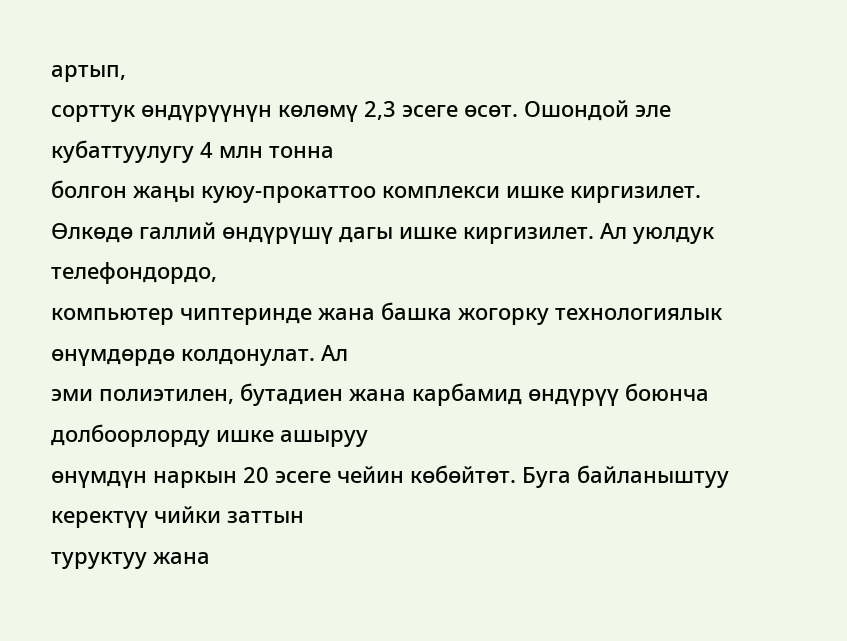артып,
сорттук өндүрүүнүн көлөмү 2,3 эсеге өсөт. Ошондой эле кубаттуулугу 4 млн тонна
болгон жаңы куюу-прокаттоо комплекси ишке киргизилет.
Өлкөдө галлий өндүрүшү дагы ишке киргизилет. Ал уюлдук телефондордо,
компьютер чиптеринде жана башка жогорку технологиялык өнүмдөрдө колдонулат. Ал
эми полиэтилен, бутадиен жана карбамид өндүрүү боюнча долбоорлорду ишке ашыруу
өнүмдүн наркын 20 эсеге чейин көбөйтөт. Буга байланыштуу керектүү чийки заттын
туруктуу жана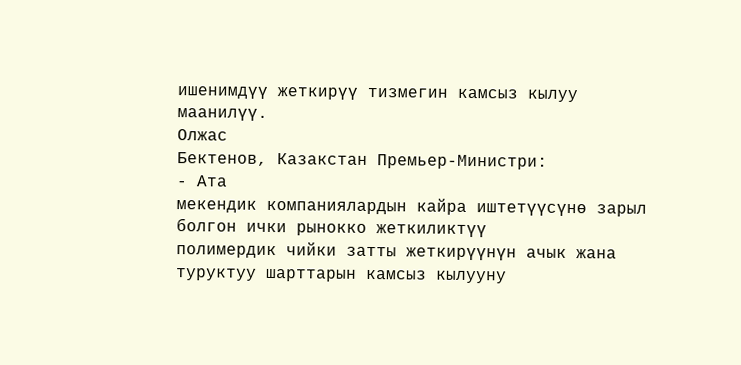ишенимдүү жеткирүү тизмегин камсыз кылуу маанилүү.
Олжас
Бектенов, Казакстан Премьер-Министри:
- Ата
мекендик компаниялардын кайра иштетүүсүнө зарыл болгон ички рынокко жеткиликтүү
полимердик чийки затты жеткирүүнүн ачык жана туруктуу шарттарын камсыз кылууну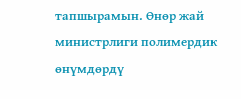тапшырамын. Өнөр жай министрлиги полимердик өнүмдөрдү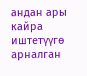андан ары кайра иштетүүгө
арналган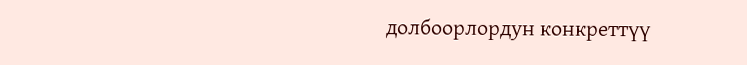долбоорлордун конкреттүү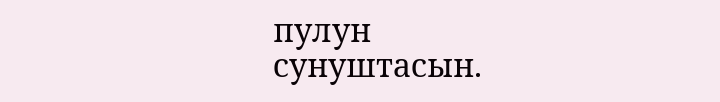пулун сунуштасын.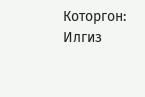Которгон: Илгиз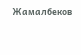Жамалбеков